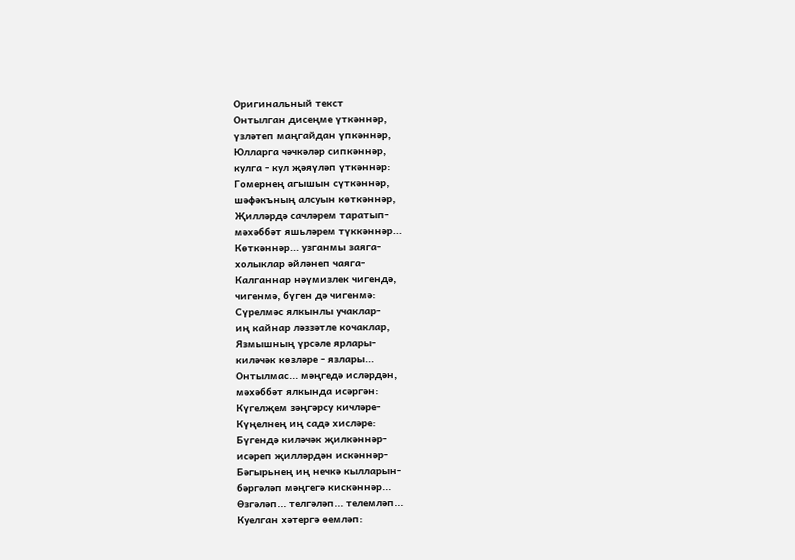Оригинальный текст
Онтылган дисеңме үткәннәр,
үзләтеп маңгайдан үпкәннәр,
Юлларга чәчкәләр сипкәннәр,
кулга - кул җәяүләп үткәннәр:
Гомернең агышын сүткәннәр,
шәфәкъның алсуын көткәннәр,
Җилләрдә сачләрем таратып-
мәхәббәт яшьләрем түккәннәр...
Көткәннәр... узганмы заяга-
холыклар әйләнеп чаяга-
Калганнар нәүмизлек чигендә,
чигенмә, бүген дә чигенмә:
Сүрелмәс ялкынлы учаклар-
иң кайнар ләззәтле кочаклар,
Язмышның үрсәле ярлары-
киләчәк көзләре - язлары...
Онтылмас... мәңгедә исләрдән,
мәхәббәт ялкында исәргән:
Күгелҗем зәңгәрсу кичләре-
Күңелнең иң садә хисләре:
Бүгендә киләчәк җилкәннәр-
исәреп җилләрдән искәннәр-
Бәгырьнең иң нечкә кылларын-
бәргәләп мәңгегә кискәннәр...
Өзгәләп... телгәләп... телемләп...
Куелган хәтергә өемләп: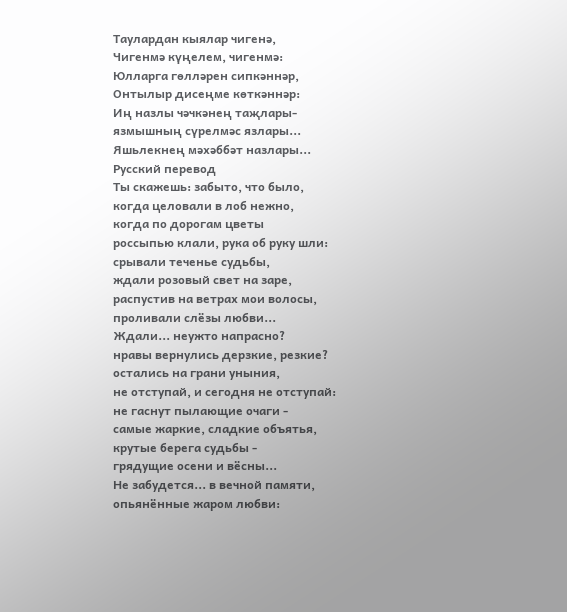Таулардан кыялар чигенә,
Чигенмә күңелем, чигенмә:
Юлларга гөлләрен сипкәннәр,
Онтылыр дисеңме көткәннәр:
Иң назлы чәчкәнең таҗлары-
язмышның сүрелмәс язлары...
Яшьлекнең мәхәббәт назлары...
Русский перевод
Ты скажешь: забыто, что было,
когда целовали в лоб нежно,
когда по дорогам цветы
россыпью клали, рука об руку шли:
срывали теченье судьбы,
ждали розовый свет на заре,
распустив на ветрах мои волосы,
проливали слёзы любви...
Ждали... неужто напрасно?
нравы вернулись дерзкие, резкие?
остались на грани уныния,
не отступай, и сегодня не отступай:
не гаснут пылающие очаги -
самые жаркие, сладкие объятья,
крутые берега судьбы -
грядущие осени и вёсны...
Не забудется... в вечной памяти,
опьянённые жаром любви: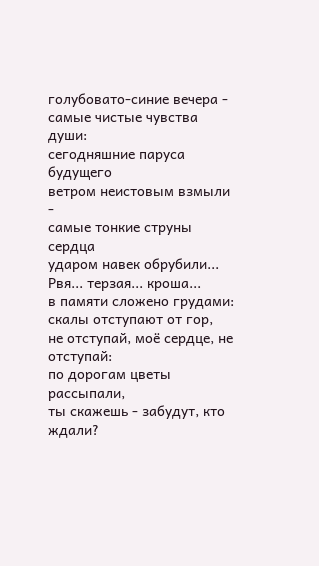голубовато-синие вечера -
самые чистые чувства души:
сегодняшние паруса будущего
ветром неистовым взмыли -
самые тонкие струны сердца
ударом навек обрубили...
Рвя... терзая... кроша...
в памяти сложено грудами:
скалы отступают от гор,
не отступай, моё сердце, не отступай:
по дорогам цветы рассыпали,
ты скажешь - забудут, кто ждали?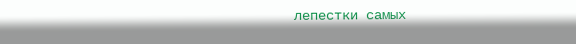лепестки самых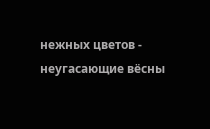нежных цветов -
неугасающие вёсны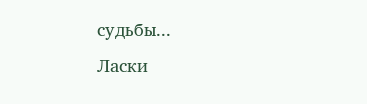судьбы...
Ласки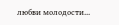любви молодости...